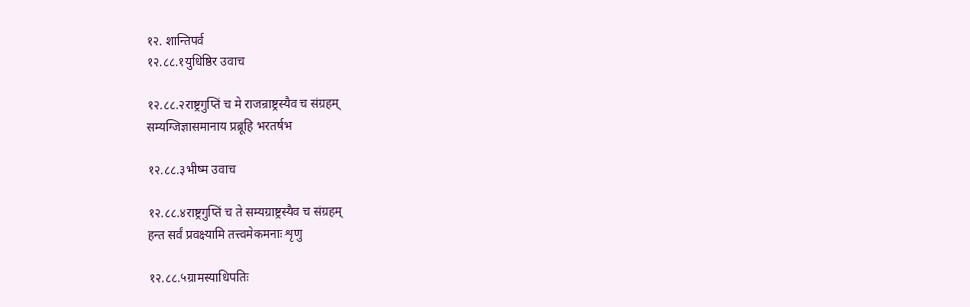१२. शान्तिपर्व
१२.८८.१युधिष्ठिर उवाच

१२.८८.२राष्ट्रगुप्तिं च मे राजन्राष्ट्रस्यैव च संग्रहम्
सम्यग्जिज्ञासमानाय प्रब्रूहि भरतर्षभ

१२.८८.३भीष्म उवाच

१२.८८.४राष्ट्रगुप्तिं च ते सम्यग्राष्ट्रस्यैव च संग्रहम्
हन्त सर्वं प्रवक्ष्यामि तत्त्वमेकमनाः शृणु

१२.८८.५ग्रामस्याधिपतिः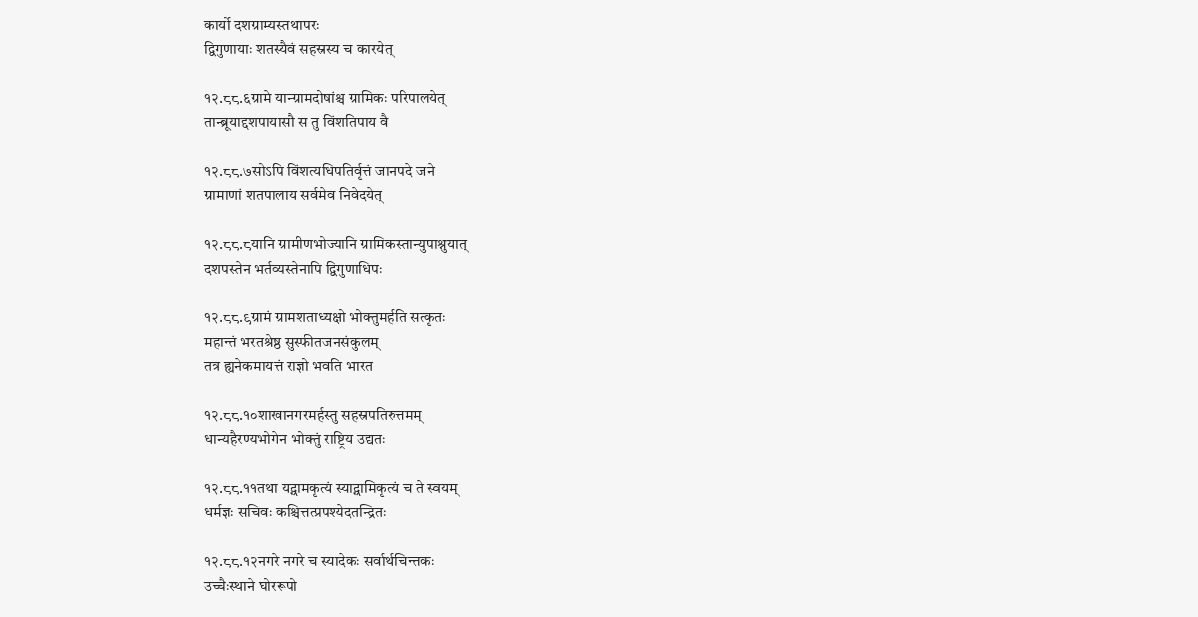कार्यो दशग्राम्यस्तथापरः
द्विगुणायाः शतस्यैवं सहस्रस्य च कारयेत्

१२.८८.६ग्रामे यान्ग्रामदोषांश्च ग्रामिकः परिपालयेत्
तान्ब्रूयाद्दशपायासौ स तु विंशतिपाय वै

१२.८८.७सोऽपि विंशत्यधिपतिर्वृत्तं जानपदे जने
ग्रामाणां शतपालाय सर्वमेव निवेदयेत्

१२.८८.८यानि ग्रामीणभोज्यानि ग्रामिकस्तान्युपाश्नुयात्
दशपस्तेन भर्तव्यस्तेनापि द्विगुणाधिपः

१२.८८.९ग्रामं ग्रामशताध्यक्षो भोक्तुमर्हति सत्कृतः
महान्तं भरतश्रेष्ठ सुस्फीतजनसंकुलम्
तत्र ह्यनेकमायत्तं राज्ञो भवति भारत

१२.८८.१०शाखानगरमर्हस्तु सहस्रपतिरुत्तमम्
धान्यहैरण्यभोगेन भोक्तुं राष्ट्रिय उद्यतः

१२.८८.११तथा यद्ग्रामकृत्यं स्याद्ग्रामिकृत्यं च ते स्वयम्
धर्मज्ञः सचिवः कश्चित्तत्प्रपश्येदतन्द्रितः

१२.८८.१२नगरे नगरे च स्यादेकः सर्वार्थचिन्तकः
उच्चैःस्थाने घोररूपो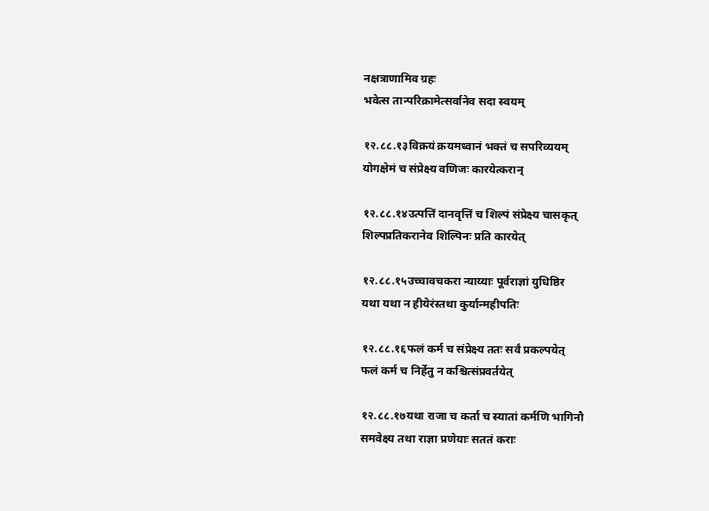नक्षत्राणामिव ग्रहः
भवेत्स तान्परिक्रामेत्सर्वानेव सदा स्वयम्

१२.८८.१३विक्रयं क्रयमध्वानं भक्तं च सपरिव्ययम्
योगक्षेमं च संप्रेक्ष्य वणिजः कारयेत्करान्

१२.८८.१४उत्पत्तिं दानवृत्तिं च शिल्पं संप्रेक्ष्य चासकृत्
शिल्पप्रतिकरानेव शिल्पिनः प्रति कारयेत्

१२.८८.१५उच्चावचकरा न्याय्याः पूर्वराज्ञां युधिष्ठिर
यथा यथा न हीयेरंस्तथा कुर्यान्महीपतिः

१२.८८.१६फलं कर्म च संप्रेक्ष्य ततः सर्वं प्रकल्पयेत्
फलं कर्म च निर्हेतु न कश्चित्संप्रवर्तयेत्

१२.८८.१७यथा राजा च कर्ता च स्यातां कर्मणि भागिनौ
समवेक्ष्य तथा राज्ञा प्रणेयाः सततं कराः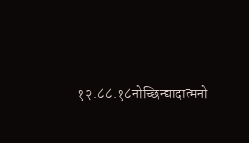१२.८८.१८नोच्छिन्द्यादात्मनो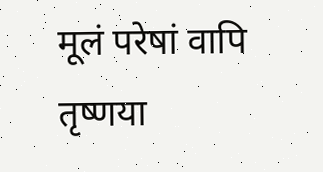मूलं परेषां वापि तृष्णया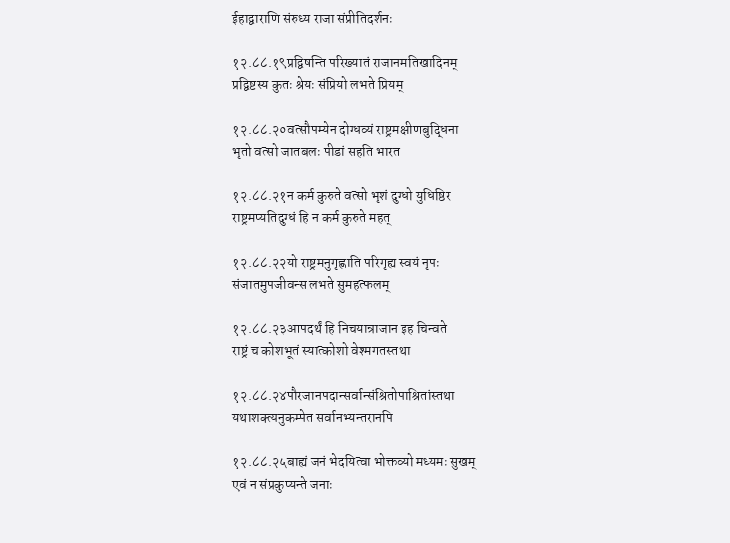ईहाद्वाराणि संरुध्य राजा संप्रीतिदर्शनः

१२.८८.१९प्रद्विषन्ति परिख्यातं राजानमतिखादिनम्
प्रद्विष्टस्य कुतः श्रेयः संप्रियो लभते प्रियम्

१२.८८.२०वत्सौपम्येन दोग्धव्यं राष्ट्रमक्षीणबुद्धिना
भृतो वत्सो जातबलः पीडां सहति भारत

१२.८८.२१न कर्म कुरुते वत्सो भृशं दुग्धो युधिष्ठिर
राष्ट्रमप्यतिदुग्धं हि न कर्म कुरुते महत्

१२.८८.२२यो राष्ट्रमनुगृह्णाति परिगृह्य स्वयं नृपः
संजातमुपजीवन्स लभते सुमहत्फलम्

१२.८८.२३आपदर्थं हि निचयान्राजान इह चिन्वते
राष्ट्रं च कोशभूतं स्यात्कोशो वेश्मगतस्तथा

१२.८८.२४पौरजानपदान्सर्वान्संश्रितोपाश्रितांस्तथा
यथाशक्त्यनुकम्पेत सर्वानभ्यन्तरानपि

१२.८८.२५बाह्यं जनं भेदयित्वा भोक्तव्यो मध्यमः सुखम्
एवं न संप्रकुप्यन्ते जनाः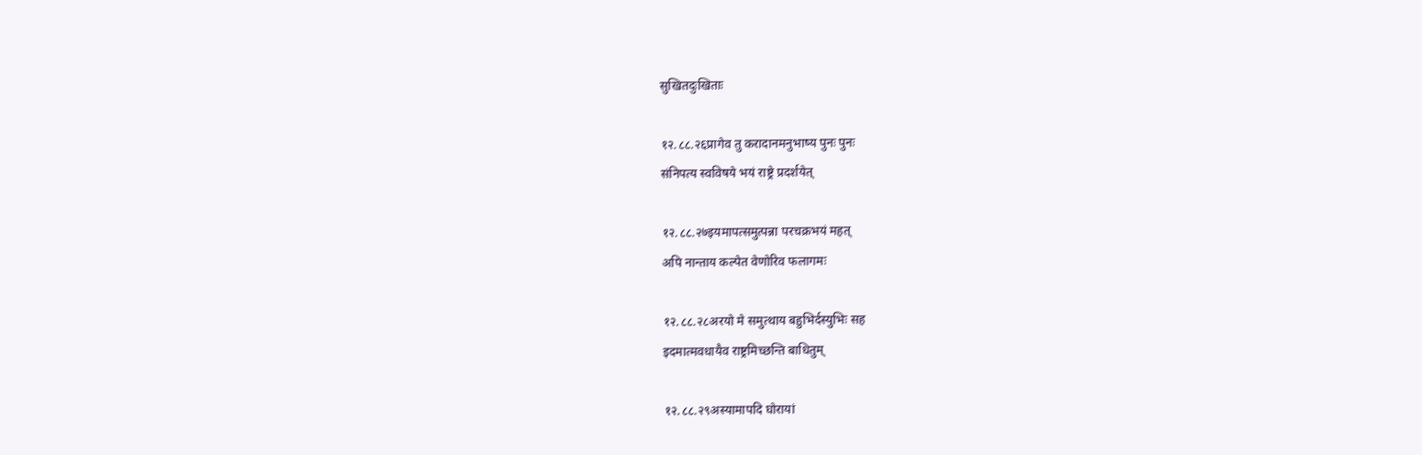सुखितदुःखिताः

१२.८८.२६प्रागेव तु करादानमनुभाष्य पुनः पुनः
संनिपत्य स्वविषये भयं राष्ट्रे प्रदर्शयेत्

१२.८८.२७इयमापत्समुत्पन्ना परचक्रभयं महत्
अपि नान्ताय कल्पेत वेणोरिव फलागमः

१२.८८.२८अरयो मे समुत्थाय बहुभिर्दस्युभिः सह
इदमात्मवधायैव राष्ट्रमिच्छन्ति बाधितुम्

१२.८८.२९अस्यामापदि घोरायां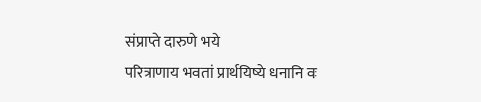संप्राप्ते दारुणे भये
परित्राणाय भवतां प्रार्थयिष्ये धनानि वः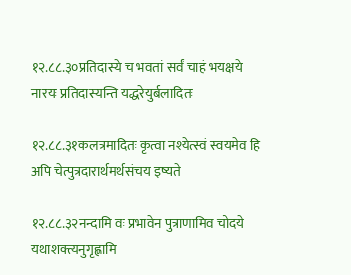१२.८८.३०प्रतिदास्ये च भवतां सर्वं चाहं भयक्षये
नारयः प्रतिदास्यन्ति यद्धरेयुर्बलादितः

१२.८८.३१कलत्रमादितः कृत्वा नश्येत्स्वं स्वयमेव हि
अपि चेत्पुत्रदारार्थमर्थसंचय इष्यते

१२.८८.३२नन्दामि वः प्रभावेन पुत्राणामिव चोदये
यथाशक्त्यनुगृह्णामि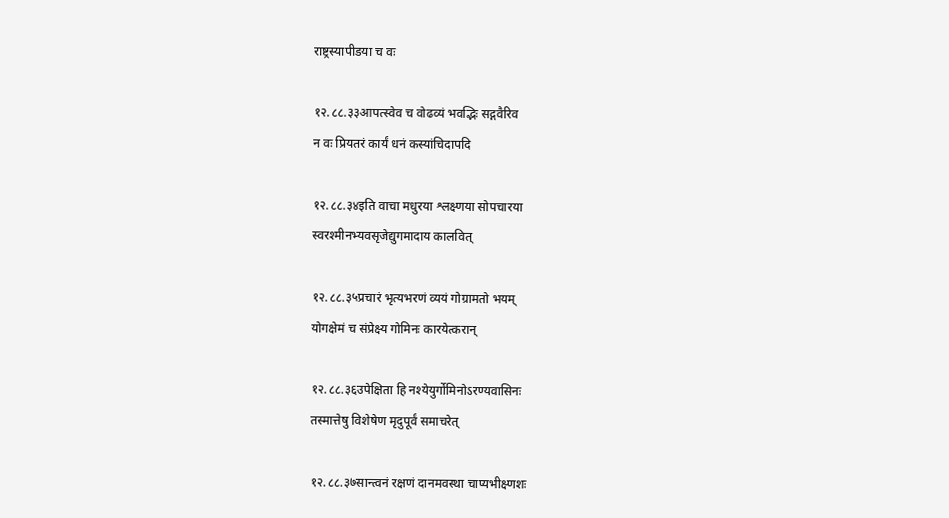राष्ट्रस्यापीडया च वः

१२.८८.३३आपत्स्वेव च वोढव्यं भवद्भिः सद्गवैरिव
न वः प्रियतरं कार्यं धनं कस्यांचिदापदि

१२.८८.३४इति वाचा मधुरया श्लक्ष्णया सोपचारया
स्वरश्मीनभ्यवसृजेद्युगमादाय कालवित्

१२.८८.३५प्रचारं भृत्यभरणं व्ययं गोग्रामतो भयम्
योगक्षेमं च संप्रेक्ष्य गोमिनः कारयेत्करान्

१२.८८.३६उपेक्षिता हि नश्येयुर्गोमिनोऽरण्यवासिनः
तस्मात्तेषु विशेषेण मृदुपूर्वं समाचरेत्

१२.८८.३७सान्त्वनं रक्षणं दानमवस्था चाप्यभीक्ष्णशः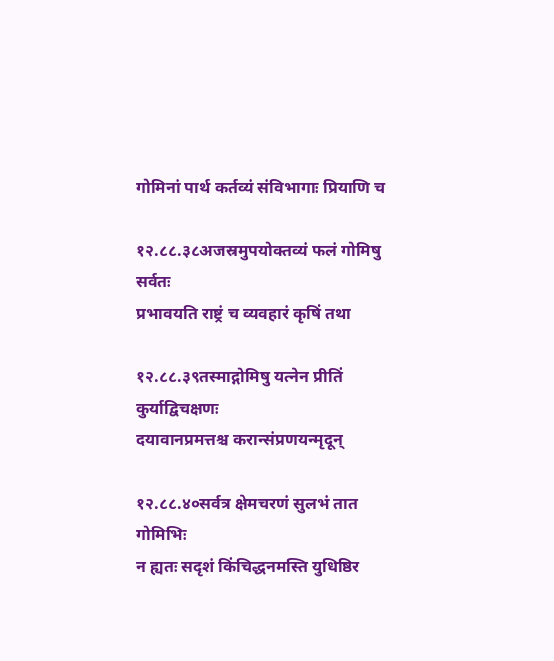गोमिनां पार्थ कर्तव्यं संविभागाः प्रियाणि च

१२.८८.३८अजस्रमुपयोक्तव्यं फलं गोमिषु सर्वतः
प्रभावयति राष्ट्रं च व्यवहारं कृषिं तथा

१२.८८.३९तस्माद्गोमिषु यत्नेन प्रीतिं कुर्याद्विचक्षणः
दयावानप्रमत्तश्च करान्संप्रणयन्मृदून्

१२.८८.४०सर्वत्र क्षेमचरणं सुलभं तात गोमिभिः
न ह्यतः सदृशं किंचिद्धनमस्ति युधिष्ठिर